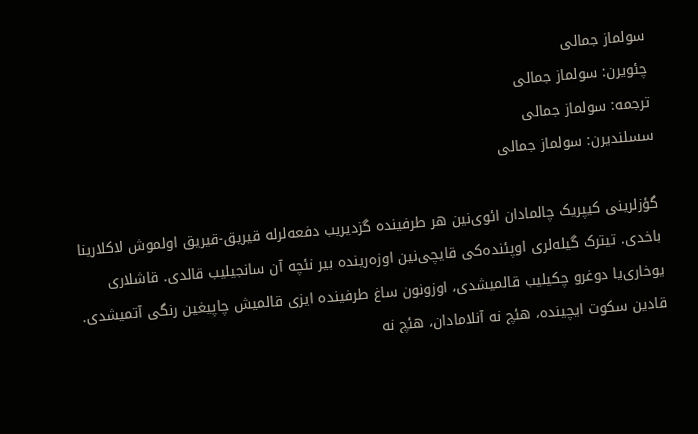سولماز جمالی
چئویرن: سولماز جمالی
ترجمه: سولماز جمالی
سسلندیرن: سولماز جمالی

گؤزلرینی کیپریک چالمادان ائوی‌نین هر طرفینده گزدیریب دفعه‌لرله قیریق-قیریق اولموش لاکلارینا باخدی. تیترک گیله‌لری اوپئنده‌کی قایچی‌نین اوزه‌رینده بیر نئچه آن سانجیلیب قالدی. قاشلاری یوخاری‌یا دوغرو چکیلیب قالمیشدی، اوزونون ساغ طرفینده‌ ایزی قالمیش چاپیغین رنگی آتمیشدی. قادین سکوت ایچینده، هئچ نه آنلامادان، هئچ نه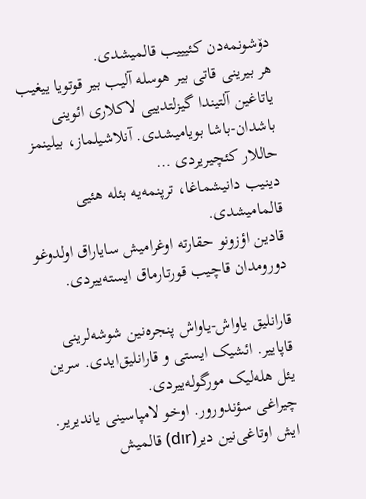دۆشونمه‌دن کئیییب قالمیشدی.
هر بیرینی قاتی بیر هوسله آلیب بیر قوتویا ییغیب یاتاغین آلتیندا گیزلتدییی لاکلاری ائوینی باشدان-باشا بویامیشدی. آنلاشیلماز، بیلینمز حاللار کئچیریردی …
دینیب دانیشماغا، ترپنمه‌یه بئله هئیی قالمامیشدی.
قادین اؤزونو حقارته اوغرامیش سایاراق اولدوغو دورومدان قاچیب قورتارماق ایسته‌ییردی.

قارانلیق یاواش-یاواش پنجره‌نین شوشه‌لرینی قاپاییر. ائشیک ایستی و قارانلیق‌ایدی. سرین یئل هله‌لیک مورگوله‌ییردی.
چیراغی سؤندورور. اوخو‌ لامپاسینی یاندیریر. ایش اوتاغی‌نین دیر(dır) قالمیش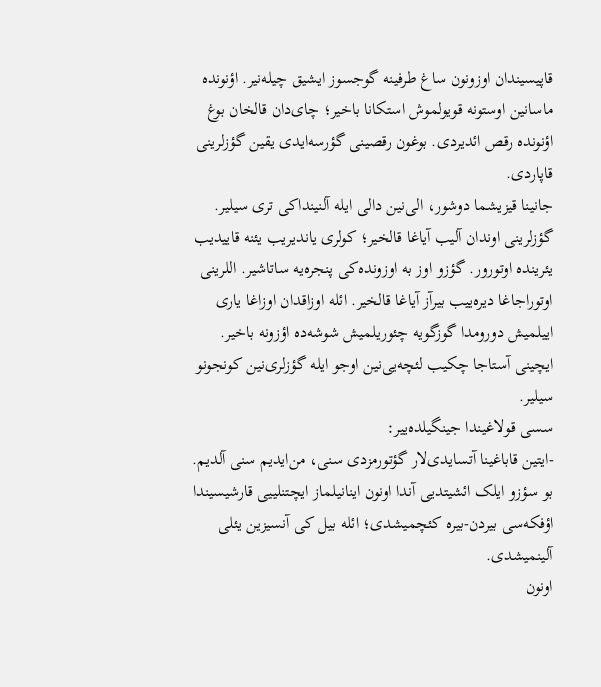قاپیسیندان اوزونون ساغ طرفینه گوجسوز ایشیق چیله‌نیر. اؤنونده ماسانین اوستونه قویولموش استکانا باخیر؛ چای‌دان قالخان بوغ اؤنونده رقص ائدیردی. بوغون رقصینی گؤرسه‌ایدی یقین گؤزلرینی قاپاردی.
جانینا قیزیشما دوشور، الی‌نین دالی‌ ایله آلنینداکی تری سیلیر. گؤزلرینی اوندان آلیب آیاغا قالخیر؛ کولری یاندیریب یئنه قاییدیب یئرینده اوتورور. گؤزو اوز به ‌اوزونده‌کی پنجره‌یه ساتاشیر. اللرینی اوتوراجاغا دیره‌ییب بیرآز آیاغا قالخیر. ائله اوزاقدان اوزاغا یاری اییلمیش دورومدا گوزگویه چئوریلمیش شوشه‌ده اؤزونه باخیر. ایچینی آستاجا چکیب لئچه‌یی‌نین اوجو ایله گؤزلری‌نین کونجونو سیلیر.
سسی قولاغیندا جینگیلده‌ییر:
-ایتین قاباغینا آتسایدی‌لار گؤتورمزدی سنی، من‌ایدیم سنی آلدیم.
بو سؤزو ایلک ائشیتدیی آندا اونون اینانیلماز ایچتنلییی قارشیسیندا اؤفکه‌سی بیردن-بیره کئچمیشدی؛ ائله بیل کی آنسیزین یئلی آلینمیشدی.
اونون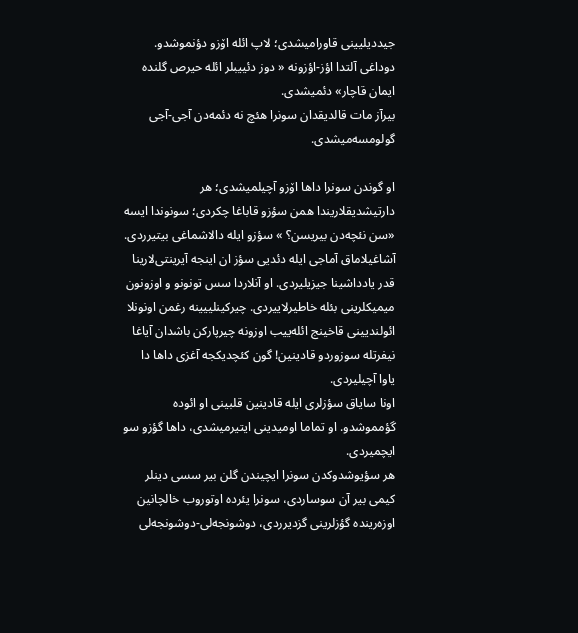جیددیلیینی قاورامیشدی؛ لاپ ائله اۆزو دؤنموشدو.
دوداغی آلتدا اؤز-اؤزونه « دوز دئییبلر ائله حیرص گلنده ایمان قاچار» دئمیشدی.
بیرآز مات قالدیقدان سونرا هئچ نه دئمه‌دن آجی-آجی گولومسه‌میشدی.

او گوندن سونرا داها اۆزو آچیلمیشدی؛ هر دارتیشدیقلاریندا همن سؤزو قاباغا چکردی؛ سونوندا ایسه «سن نئچه‌دن بیریسن؟ » سؤزو ایله دالاشماغی بیتیرردی. آشاغیلاماق آماجی ایله دئدیی سؤز ان اینجه آیرینتی‌لارینا قدر یادداشینا جیزیلیردی. او آنلاردا سس تونونو و اوزونون میمیکلرینی بئله خاطیرلاییردی. چیرکینلییینه رغمن اونونلا ائولندیینی قاخینج ائله‌ییب اوزونه چیرپارکن باشدان آیاغا نیفرتله سوزوردو قادینین! گون کئچدیکجه آغزی داها دا یاوا آچیلیردی.
اونا سایاق سؤزلری ایله قادینین قلبینی او ائوده گؤمموشدو. او تماما اومیدینی ایتیرمیشدی، داها گؤزو سو ایچمیردی.
هر سؤیوشدوکدن سونرا ایچیندن گلن بیر سسی دینلر کیمی بیر آن سوساردی، سونرا یئرده اوتوروب خالچانین اوزه‌رینده‌ گؤزلرینی گزدیرردی، دوشونجه‌لی-دوشونجه‌لی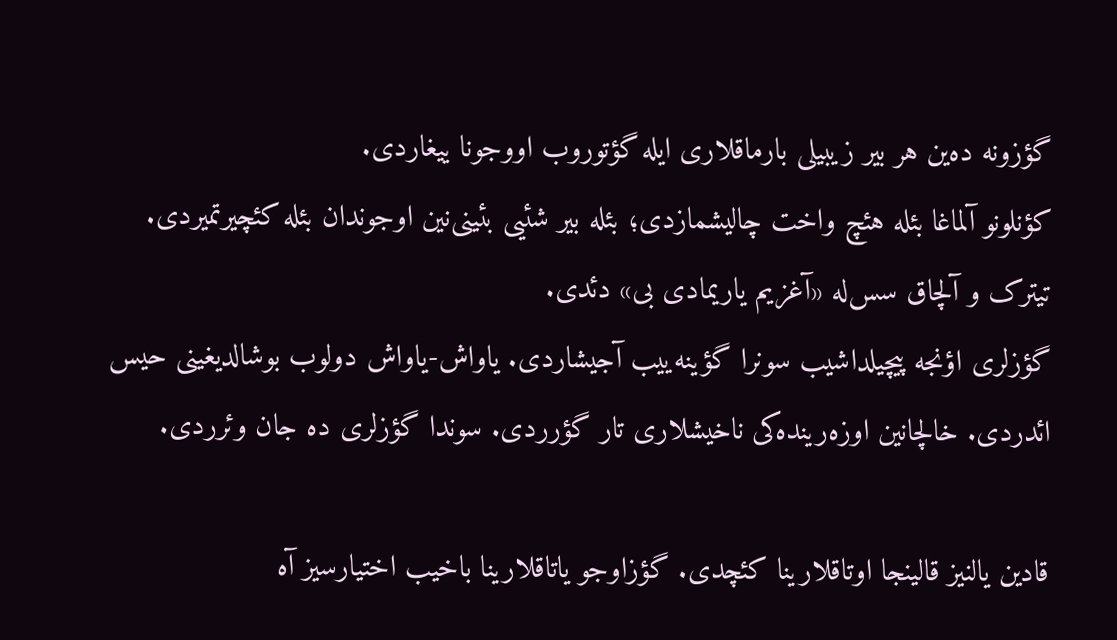گؤزونه ده‌ین هر بیر زیبیلی بارماقلاری ایله گؤتوروب اووجونا ییغاردی.
کؤنلونو آلماغا بئله هئچ واخت چالیشمازدی؛ بئله بیر شئیی بئینی‌نین اوجوندان بئله کئچیرتمیردی.
تیترک و آلچاق سس‌له «آغزیم یاریمادی بی» دئدی.
گؤزلری اؤنجه پیچیلداشیب سونرا گؤینه‌ییب آجیشاردی. یاواش-یاواش دولوب بوشالدیغینی حیس ائدردی. خالچانین اوزه‌رینده‌کی ناخیشلاری تار گؤرردی. سوندا گؤزلری ده جان وئرردی.

قادین یالنیز قالینجا اوتاقلارینا کئچدی. گؤزاوجو یاتاقلارینا باخیب اختیارسیز آه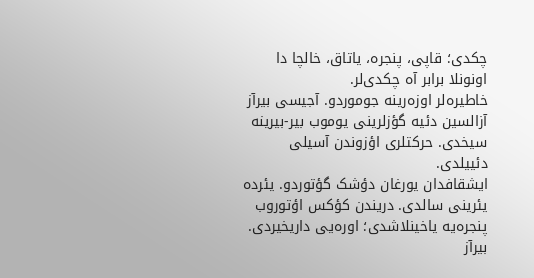چکدی؛ قاپی، پنجره، یاتاق، خالچا دا اونونلا برابر آه چکدی‌لر.
خاطیره‌لر اوزه‌رینه جوموردو. آجیسی بیرآز آزالسین دئیه گؤزلرینی یوموب بیر-بیرینه سیخدی. حرکتلری اؤزوندن آسیلی دئییلدی.
ایشقافدان یورغان دؤشک گؤتوردو. یئرده یئرینی سالدی. دریندن کؤکس اؤتوروب پنجره‌یه یاخینلاشدی؛ اوره‌یی داریخیردی. بیرآز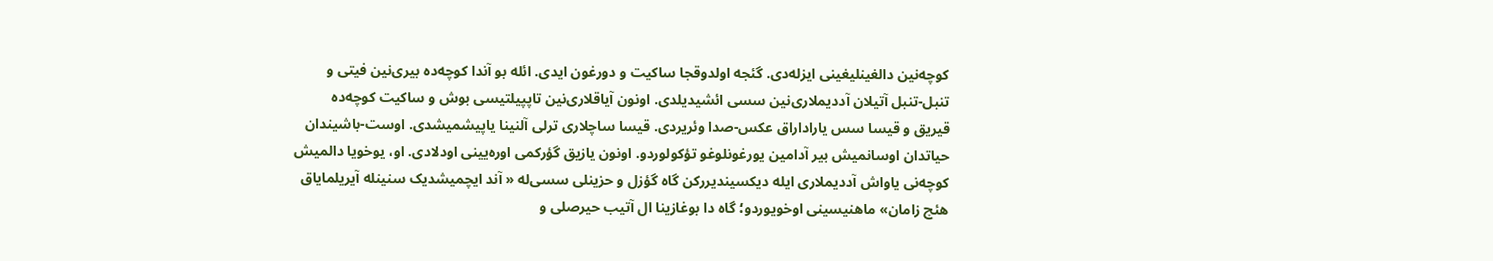کوچه‌نین دالغینلیغینی ایزله‌دی. گئجه اولدوقجا ساکیت و دورغون ایدی. ائله بو آندا کوچه‌ده بیری‌نین فیتی و تنبل-تنبل آتیلان آددیملاری‌نین سسی ائشیدیلدی. اونون آیاقلاری‌نین تاپپیلتیسی بوش و ساکیت کوچه‌ده قیریق و قیسا سس یاراداراق عکس-صدا وئریردی. قیسا ساچلاری ترلی آلنینا یاپیشمیشدی. اوست-باشیندان حیاتدان اوسانمیش بیر آدامین یورغونلوغو تؤکولوردو. اونون یازیق گؤرکمی اوره‌یینی اودلادی. او، یوخویا دالمیش کوچه‌نی یاواش آددیملاری ایله دیکسیندیررکن گاه گؤزل و حزینلی سسی‌له « آند ایچمیشدیک سنینله آیریلمایاق هئچ زامان» ماهنیسینی اوخویوردو؛ گاه دا بوغازینا ال آتیب حیرصلی و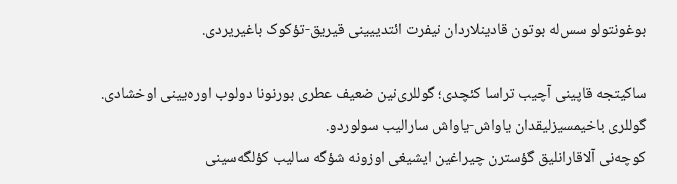بوغونتولو سس‌له بوتون قادینلاردان نیفرت ائتدییینی قیریق-تؤکوک باغیریردی.

ساکیتجه قاپینی آچیب تراسا کئچدی؛ گوللری‌نین ضعیف عطری بورنونا دولوب اوره‌یینی اوخشادی. گوللری باخیمسیزلیقدان یاواش-یاواش سارالیب سولوردو.
کوچه‌نی آلاقارانلیق گؤسترن چیراغین ایشیغی اوزونه شؤگه سالیب کؤلگه‌سینی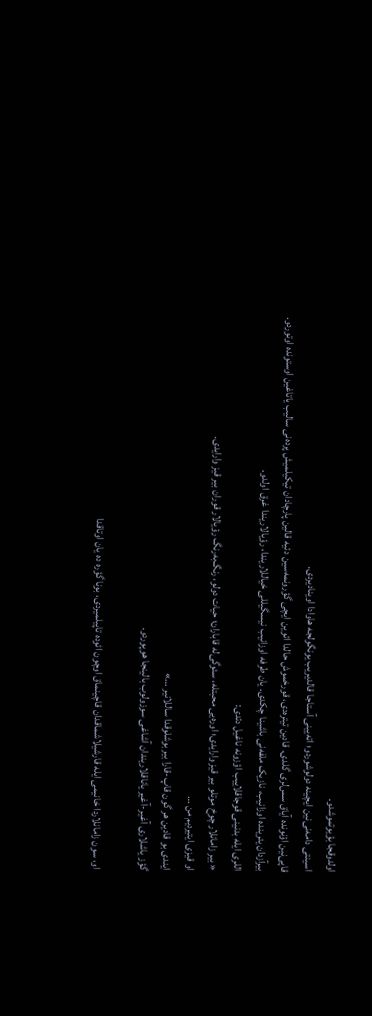اولدوقجا بؤیوتموشدو.
اسینتی دامه‌نی‌نین ایچینه دولوشوردو؛ اته‌یینی آستاجا قالدیریب یونگولجه هاوادا اوینادیردی.
قاپی‌نین اؤنونده آیاق سس‌لری گلدی. قادین تیتره‌دی، قورخموش حالدا ائوین ایچی گؤرونمه‌سین دئیه قالین پارچادان تیکیلمیش پرده‌نی سالیب یاتاغین اوستونده اوتوردو.
بیرآزدان یئرینده اوزانیب، نازیک ملفه‌نی باشینا چکدی. یان طرفه اوزانیب نیسگیللی خیاللاریندا، رؤیالاریندا غرق اولدو.
اللری ایله بدنینی قوجاقلاییب اؤزونه ناغیل دئدی:
« بیر زامانلار چوخ موتلو بیر قیز وارایدی؛ اوره‌یی محبتله، سئوگی‌له قاباران؛ حیات دولو، رنگ‌به‌رنگ رؤیالار قوران بیر قیز وارایدی.
او قیزی ایتیردیم من …
ایندی بو قادین هر گون قاپ-قارا بیر بوشلوقدا ساللانیر …»
گؤز یاشلاری آغیر-آغیر یاناقلاریندان آشاغی سوزولوب بالینجا هوپوردو.

او، سون زامانلاردا خانیمی ایله قارشیلاشماقدان قاچینماق اوچون ائوده تاپیلمیردی، بونا گؤره ده یان اوتاقدا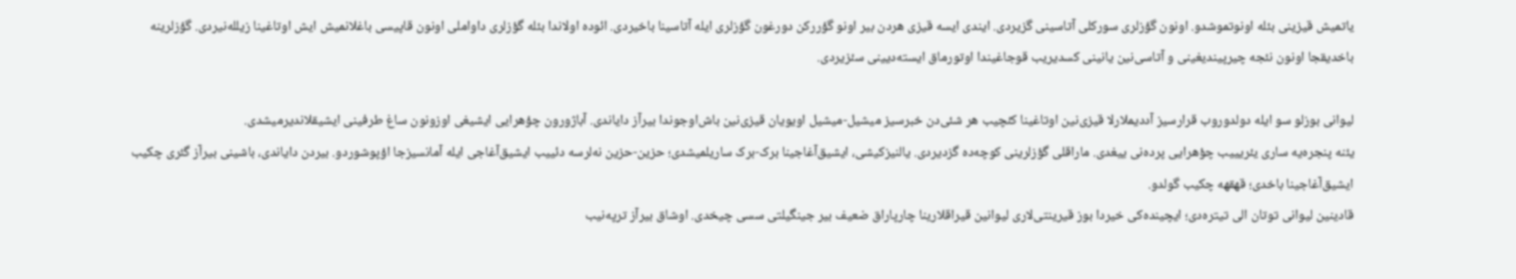یاتمیش قیزینی بئله اونوتموشدو. اونون گؤزلری سورکلی آتاسینی گزیردی. ایندی ایسه قیزی هردن بیر اونو گؤررکن دورغون گؤزلری ایله آتاسینا باخیردی. ائوده اولاندا بئله گؤزلری داواملی اونون قاپیسی باغلانمیش ایش اوتاغینا زیلله‌نیردی. گؤزلرینه باخدیقجا اونون نئجه چیرپیندیغینی و آتاسی‌نین یانینی کسدیریب قوجاغیندا اوتورماق ایسته‌دیینی سئزیردی.

لیوانی بوزلو سو ایله دولدوروب قرارسیز آددیملارلا قیزی‌نین اوتاغینا کئچیب هر شئی‌دن خبرسیز میشیل-میشیل اویویان قیزی‌نین باش‌اوجوندا بیرآز دایاندی. آباژورون چؤهرایی ایشیغی اوزونون ساغ طرفینی ایشیقلاندیرمیشدی.
یئنه پنجره‌یه ساری یئریییب چؤهرایی پرده‌نی ییغدی. ماراقلی گؤزلرینی کوچه‌ده گزدیردی. یالنیزکیشی، ایشیق‌آغاجینا برک-برک ساریلمیشدی؛ حزین-حزین نه‌لرسه دئییب ایشیق‌آغاجی ایله آمانسیزجا اؤپوشوردو. بیردن دایاندی، باشینی بیرآز گئری چکیب ایشیق‌آغاجینا باخدی؛ قهقهه چکیب گولدو.
قادینین لیوانی توتان الی تیتره‌دی؛ ایچینده‌کی خیردا بوز قیرینتی‌لاری لیوانین قیراقلارینا چارپاراق ضعیف بیر جینگیلتی سسی چیخدی. اوشاق بیرآز ترپه‌نیب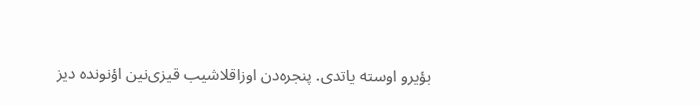بؤیرو اوسته یاتدی. پنجره‌دن اوزاقلاشیب قیزی‌نین اؤنونده دیز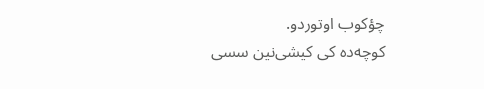چؤکوب اوتوردو.
کوچه‌ده کی کیشی‌نین سسی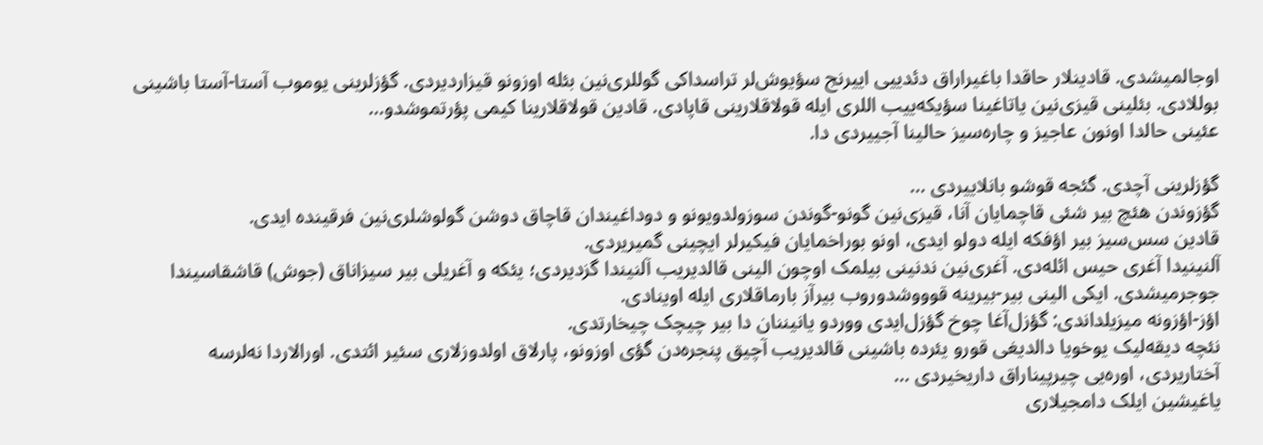اوجالمیشدی. قادینلار حاقدا باغیراراق دئدییی اییرنج سؤیوش‌لر تراسداکی گوللری‌نین بئله اوزونو قیزاردیردی. گؤزلرینی یوموب آستا-آستا باشینی بوللادی. بئلینی قیزی‌نین یاتاغینا سؤیکه‌ییب اللری ایله قولاقلارینی قاپادی. قادین قولاقلارینا کیمی پؤرتموشدو…
عئینی حالدا اونون عاجیز و چاره‌سیز حالینا آجییردی دا.

گؤزلرینی آچدی. گئجه قوشو بانلاییردی …
گؤزوندن هئچ بیر شئی قاچمایان آنا، قیزی‌نین گونو-گوندن سوزولدویونو و دوداغیندان قاچاق دوشن گولوشلری‌نین فرقینده ایدی.
قادین سس‌سیز بیر اؤفکه ایله دولو ایدی، اونو بوراخمایان فیکیرلر ایچینی گمیریردی.
آلنینیدا آغری حیس ائله‌دی. آغری‌نین ندنینی بیلمک اوچون الینی قالدیریب آلنیندا گزدیردی؛ یئکه و آغریلی بیر سیزاناق (جوش) قاشقاسیندا جوجرمیشدی. ایکی الینی بیر-بیرینه قوووشدوروب بیرآز بارماقلاری ایله اوینادی.
اؤز-اؤزونه میزیلداندی: گؤزل‌آغا چوخ گؤزل‌ایدی ووردو یانیننان دا بیر چیچک چیخارتدی.
نئچه دیقه‌لیک یوخویا دالدیغی قورو یئرده باشینی قالدیریب آچیق پنجره‌دن گؤی اوزونو، پارلاق اولدوزلاری سئیر ائتدی. اورالاردا نه‌لرسه آختاریردی، اوره‌یی چیرپیناراق داریخیردی …
یاغیشین ایلک دامجیلاری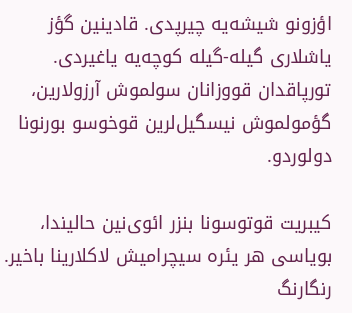اؤزونو شیشه‌یه چیرپدی. قادینین گؤز یاشلاری گیله-گیله کوچه‌یه یاغیردی. تورپاقدان قووزانان سولموش آرزولارین، گؤمولموش نیسگیل‌لرین قوخوسو بورنونا دولوردو.

کیبریت قوتوسونا بنزر ائوی‌نین حالیندا، بویاسی هر یئره سیچرامیش لاکلارینا باخیر. رنگارنگ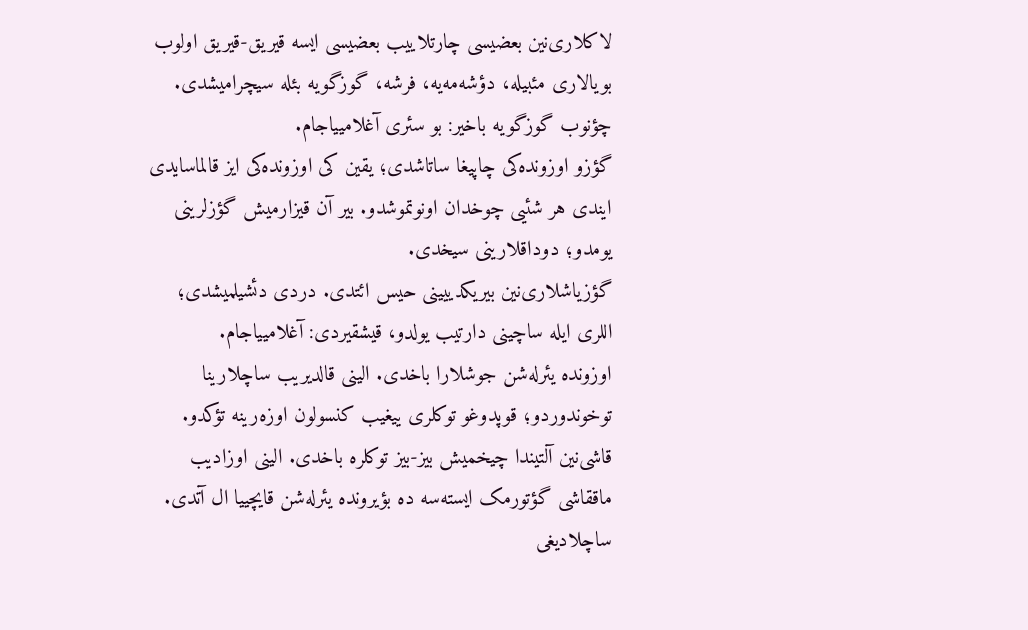لاکلاری‌نین بعضیسی چارتلاییب بعضیسی ایسه قیریق-قیریق اولوب بویالاری مئبیله، دؤشه‌مه‌یه، فرشه، گوزگویه بئله سیچرامیشدی.
چؤنوب گوزگویه باخیر: بو سئری آغلامییاجام.
گؤزو اوزونده‌کی چاپیغا ساتاشدی؛ یقین کی اوزونده‌کی ایز قالماسایدی ایندی هر شئیی چوخدان اونوتموشدو. بیر آن قیزارمیش گؤزلرینی یومدو؛ دوداقلارینی سیخدی.
گؤزیاشلاری‌نین بیریکدییینی حیس ائتدی. دردی دئشیلمیشدی؛ اللری ایله ساچینی دارتیب یولدو، قیشقیردی: آغلامییاجام.
اوزونده یئرله‌شن جوشلارا باخدی. الینی قالدیریب ساچلارینا توخوندوردو؛ قوپدوغو توکلری ییغیب کنسولون اوزه‌رینه تؤکدو. قاشی‌نین آلتیندا چیخمیش بیز-بیز توکلره باخدی. الینی اوزادیب ماققاشی گؤتورمک ایسته‌سه ده بؤیرونده یئرله‌شن قایچییا ال آتدی.
ساچلادیغی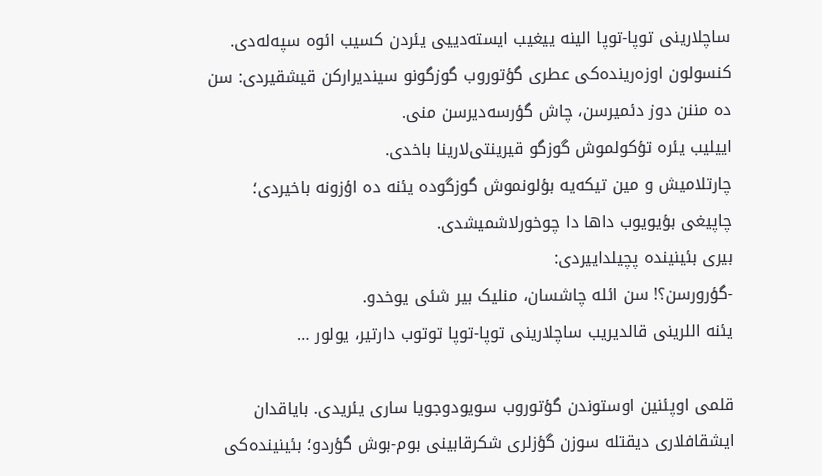ساچلارینی توپا-توپا الینه ییغیب ایسته‌دییی یئردن کسیب ائوه سپه‌له‌دی.
کنسولون اوزه‌رینده‌کی عطری گؤتوروب گوزگونو سیندیرارکن قیشقیردی: سن ده مننن دوز دئمیرسن، چاش گؤرسه‌دیرسن منی.
اییلیب یئره تؤکولموش گوزگو قیرینتی‌لارینا باخدی.
چارتلامیش و مین تیکه‌یه بؤلونموش گوزگوده یئنه ده اؤزونه باخیردی؛ چاپیغی بؤیویوب داها دا چوخورلاشمیشدی.
بیری بئینینده پچیلداییردی:
-گؤرورسن؟! سن ائله چاشسان، منلیک بیر شئی یوخدو.
یئنه اللرینی قالدیریب ساچلارینی توپا-توپا توتوب دارتیر، یولور …

قلمی اوپئنین اوستوندن گؤتوروب سویودوجویا ساری یئریدی. بایاقدان ایشقافلاری دیقتله سوزن گؤزلری شکرقابینی بوم-بوش گؤردو؛ بئینینده‌کی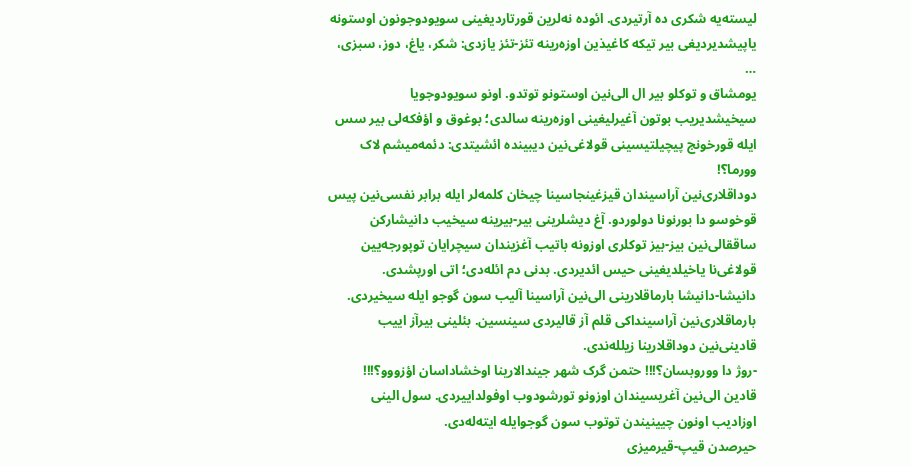لیسته‌یه شکری ده آرتیردی. ائوده نه‌لرین قورتاردیغینی سویودوجونون اوستونه یاپیشدیردیغی بیر تیکه کاغیذین اوزه‌رینه تئز-تئز یازدی: شکر، یاغ، دوز، سبزی، …
یومشاق و توکلو بیر ال الی‌نین اوستونو توتدو. اونو سویودوجویا سیخیشدیریب بوتون آغیرلیغینی اوزه‌رینه سالدی؛ بوغوق و اؤفکه‌لی بیر سس ایله قورخونج پیچیلتیسینی قولاغی‌نین دیبینده ائشیتدی: دئمه‌میشم لاک وورما؟!
دوداقلاری‌نین آراسیندان قیزغینجاسینا چیخان کلمه‌لر ایله برابر نفسی‌نین پیس قوخوسو دا بورنونا دولوردو. آغ‌ دیشلرینی بیر-بیرینه سیخیب دانیشارکن ساققالی‌نین بیز-بیز توکلری اوزونه باتیب آغزیندان سیچرایان توپورجه‌یین قولاغی‌نا یاخیلدیغینی حیس ائدیردی. بدنی دم ائله‌دی؛ اتی اورپشدی.
دانیشا-دانیشا بارماقلارینی الی‌نین آراسینا آلیب سون گوجو ایله سیخیردی. بارماقلاری‌نین آراسینداکی قلم آز قالیردی سینسین. بئلینی بیرآز اییب قادینی‌نین دوداقلارینا زیلله‌ندی.
-روژ دا ووروبسان؟!!! حتمن گرک شهر جیندالارینا اوخشاداسان اؤزووو؟!!!
قادین الی‌نین آغریسیندان اوزونو تورشودوب اوفولداییردی. سول الینی اوزادیب اونون چیینیندن توتوب سون گوجو‌ایله ایته‌له‌دی.
حیرصدن قیپ-قیرمیزی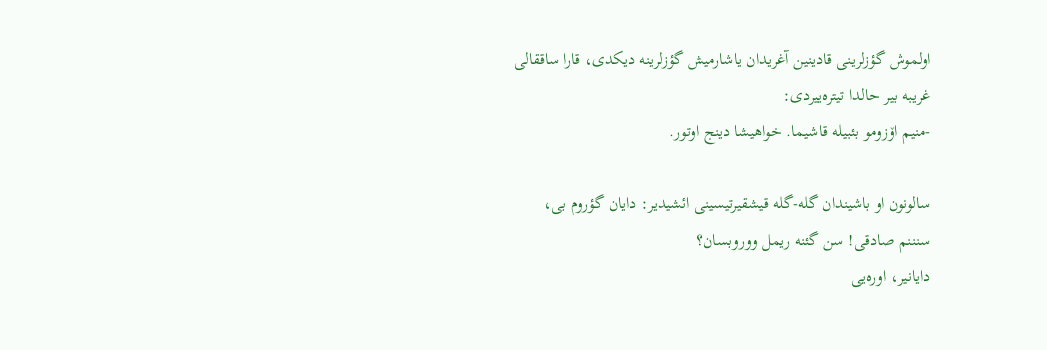اولموش گؤزلرینی قادینین آغریدان یاشارمیش گؤزلرینه دیکدی، قارا ساققالی غریبه بیر حالدا تیتره‌ییردی:
-منیم اۆزومو بئبیله قاشیما. خواهیشا دینج اوتور.

سالونون او باشیندان گله-گله قیشقیرتیسینی ائشیدیر: دایان گؤروم بی، سنننم صادقی! سن گئنه ریمل ووروبسان؟
دایانیر، اوره‌یی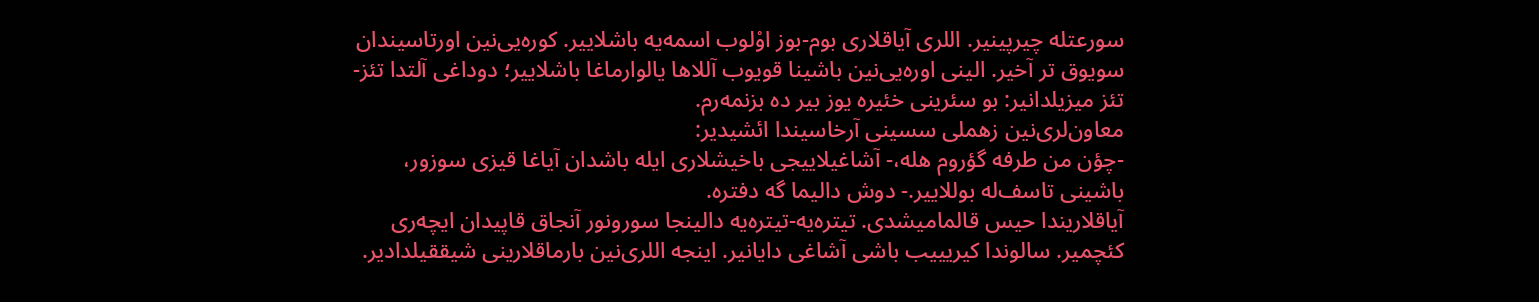سورعتله چیرپینیر. اللری آیاقلاری بوم-بوز اوْلوب اسمه‌یه باشلاییر. کوره‌یی‌نین اورتاسیندان سویوق تر آخیر. الینی اوره‌یی‌نین باشینا قویوب آللاها یالوارماغا باشلاییر؛ دوداغی آلتدا تئز-تئز میزیلدانیر: بو سئرینی خئیره یوز بیر ده بزنمه‌رم.
معاون‌لری‌نین زهملی سسینی آرخاسیندا ائشیدیر:
-چؤن من طرفه گؤروم هله،- آشاغیلاییجی باخیشلاری ایله باشدان آیاغا قیزی سوزور، باشینی تاسف‌له بوللاییر.- دوش دالیما گه دفتره.
آیاقلاریندا حیس قالمامیشدی. تیتره‌یه-تیتره‌یه دالینجا سورونور آنجاق قاپیدان ایچه‌ری کئچمیر. سالوندا کیریییب باشی آشاغی دایانیر. اینجه اللری‌نین بارماقلارینی شیققیلدادیر.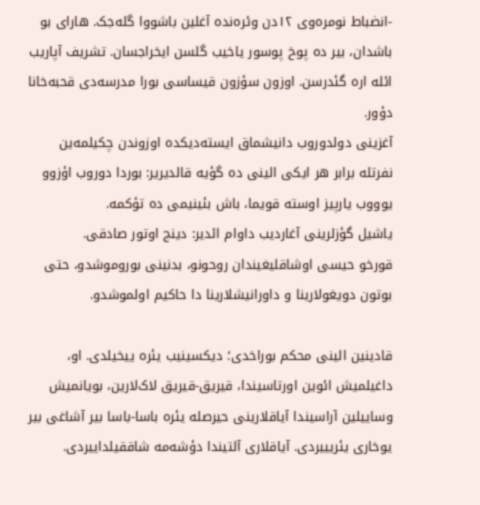-انضباط نومره‌وی ۱۲دن وئره‌نده آغلین باشووا گله‌جک. هارای بو باشدان، بیر ده پوخ پوسور یاخیب گلسن ایخراجسان. تشریف آپاریب ائله اره گئدرسن. اوزون سؤزون قیساسی بورا مدرسه‌دی قحبه‌خانا دؤور.
آغزینی دولدوروب دانیشماق ایسته‌دیکده اوزوندن چکیلمه‌ین نفرتله برابر هر ایکی الینی ده گؤیه قالدیریر: بوردا دوروب اؤزوو یوووب یارپیز اوسته قویما، باش بئینیمی ده تؤکمه.
یاشیل گؤزلرینی آغاردیب داوام ائدیر: دینج اوتور صادقی.
قورخو‌ حیسی اوشاقلیغیندان روحونو، بدنینی بوروموشدو، حتی بوتون دویغولارینا و داورانیشلارینا دا حاکیم اولموشدو.

قادینین الینی محکم بوراخدی؛ دیکسینیب یئره ییخیلدی. او، داغیلمیش ائوین اورتاسیندا، قیریق-قیریق لاک‌لارین، بویانمیش وساییلین آراسیندا آیاقلارینی حیرصله یئره باسا-باسا بیر آشاغی بیر یوخاری یئریییردی. آیاقلاری آلتیندا دؤشه‌مه شاققیلداییردی.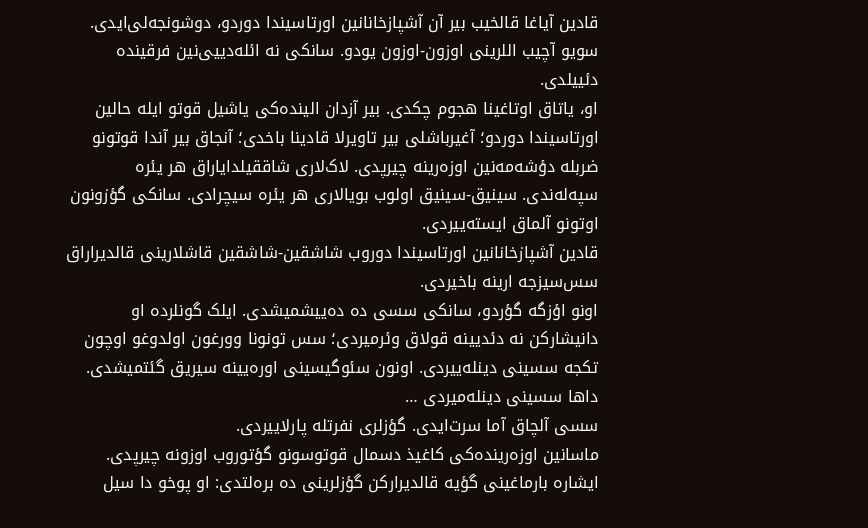قادین آیاغا قالخیب بیر آن آشپازخانانین اورتاسیندا دوردو، دوشونجه‌لی‌ایدی. سویو آچیب اللرینی اوزون-اوزون یودو. سانکی نه ائله‌دییی‌نین فرقینده دئییلدی.
او، یاتاق اوتاغینا هجوم چکدی. بیر آزدان الینده‌کی یاشیل قوتو ایله حالین اورتاسیندا دوردو؛ آغیرباشلی بیر تاویرلا قادینا باخدی؛ آنجاق بیر آندا قوتونو ضربله دؤشه‌مه‌نین اوزه‌رینه چیرپدی. لاک‌لاری شاققیلدایاراق هر یئره سپه‌له‌ندی. سینیق-سینیق اولوب بویالاری هر یئره سیچرادی. سانکی گؤزونون اوتونو آلماق ایسته‌ییردی.
قادین آشپازخانانین اورتاسیندا دوروب شاشقین-شاشقین قاشلارینی قالدیراراق سس‌سیزجه ارینه باخیردی.
اونو اؤزگه‌ گؤردو، سانکی سسی ده ده‌ییشمیشدی. ایلک گونلرده او دانیشارکن نه دئدیینه قولاق وئرمیردی؛ سس تونونا وورغون اولدوغو اوچون تکجه سسینی دینله‌ییردی. اونون سئوگیسینی اوره‌یینه سیریق گئتمیشدی.
داها سسینی دینله‌میردی …
سسی آلچاق آما سرت‌ایدی. گؤزلری نفرتله پارلاییردی.
ماسانین اوزه‌رینده‌کی کاغیذ دسمال قوتوسونو گؤتوروب اوزونه چیرپدی. ایشاره بارماغینی گؤیه قالدیرارکن گؤزلرینی ده بره‌لتدی: او پوخو دا سیل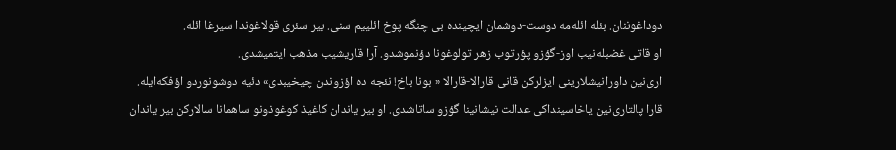دوداغوننان. بئله ائله‌مه دوست-دوشمان ایچینده بی چنگه پوخ ائلییم سنی. بیر سئری قولاغوندا سیرغا ائله.
او قاتی غضبله‌نیب اوز-گؤزو پؤرتوب زهر تولوغونا دؤنموشدو. آرا قاریشیب مذهب ایتمیشدی.
اری‌نین داورانیشلارینی ایزلرکن قانی قارالا-قارالا « بونا باخ! نئجه ده اؤزوندن چیخیبدی» دئیه دوشونوردو اؤفکه‌ایله.
قارا پالتاری‌نین یاخاسینداکی عدالت نیشانینا گؤزو ساتاشدی. او بیر یاندان کاغیذ کوغوذونو ساهمانا سالارکن بیر یاندان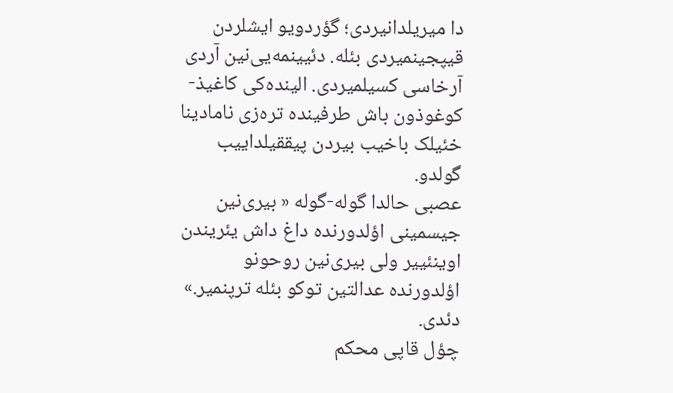دا میریلدانیردی؛ گؤردویو ایشلردن قیپجینمیردی بئله. دئیینمه‌یی‌نین آردی آرخاسی کسیلمیردی. الینده‌کی کاغیذ-کوغوذون باش طرفینده تره‌زی نامادینا خئیلک باخیب بیردن پیققیلداییب گولدو.
عصبی حالدا گوله-گوله « بیری‌نین جیسمینی اؤلدورنده داغ داش یئریندن اوینئییر ولی بیری‌نین روحونو اؤلدورنده عدالتین توکو بئله ترپنمیر.» دئدی.
چؤل قاپی محکم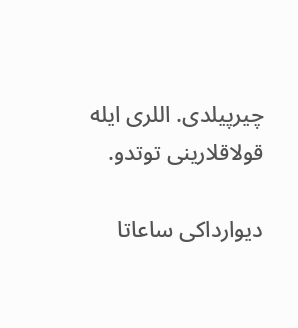چیرپیلدی. اللری ایله قولاقلارینی توتدو.

دیوارداکی ساعاتا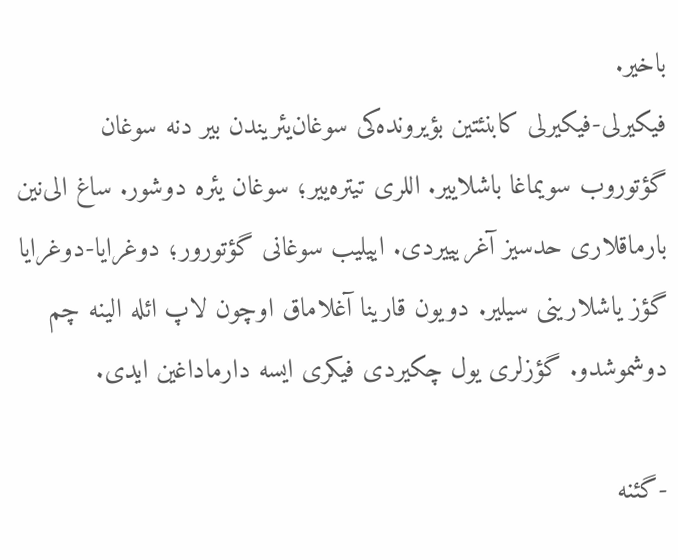باخیر.
فیکیرلی-فیکیرلی کابنئتین بؤیرونده‌کی سوغان‌یئریندن بیر دنه سوغان گؤتوروب سویماغا باشلاییر. اللری تیتره‌ییر؛ سوغان یئره دوشور. ساغ الی‌نین بارماقلاری حدسیز آغریییردی. اییلیب سوغانی گؤتورور؛ دوغرایا-دوغرایا گؤز یاشلارینی سیلیر. دویون قارینا آغلاماق اوچون لاپ ائله الینه چم دوشموشدو. گؤزلری یول چکیردی فیکری ایسه دارماداغین ایدی.

-گئنه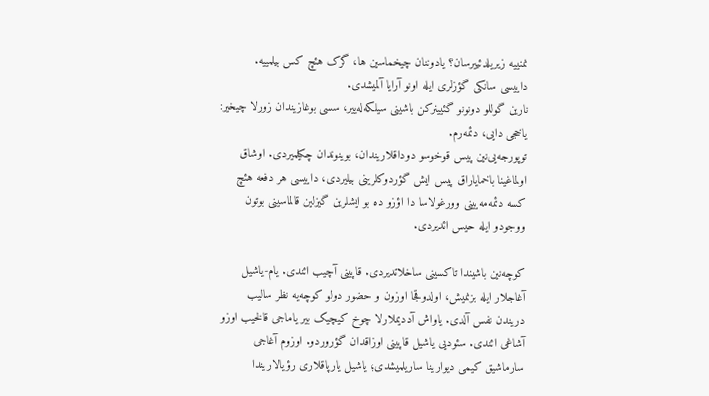نمنییه زیریلدئییرسان؟ یادوننان چیخماسین ها، گرک هئچ کس بیلمییه.
داییسی سانکی گؤزلری ایله اونو آرایا آلمیشدی.
نارین گوللو دونونو گئیینرکن باشینی سیلکه‌له‌ییر، سسی بوغازیندان زورلا چیخیر: یاخجی دایی، دئمه‌رم.
توپورجه‌یی‌نین پیس قوخوسو دوداقلاریندان، بوینوندان چکیلمیردی. اوشاق اولماغینا باخمایاراق پیس ایش گؤردوکلرینی بیلیردی، داییسی هر دفعه هئچ کسه دئمه‌مه‌یینی وورغولاسا دا اؤزو ده بو ایشلرین گیزلین قالماسینی بوتون ووجودو ایله حیس ائدیردی.

کوچه‌نین باشیندا تاکسینی ساخلاتدیردی. قاپینی آچیب ائندی. یام-یاشیل آغاجلار ایله بزنمیش، اولدوقجا اوزون و حضور دولو کوچه‌یه نظر سالیب دریندن نفس آلدی. یاواش آددیملارلا چوخ کیچیک بیر یاماجی قالخیب اوزو آشاغی ائندی. سئودیی یاشیل قاپینی اوزاقدان گؤروردو. اوزوم آغاجی سارماشیق کیمی دیوارینا ساریلمیشدی؛ یاشیل یارپاقلاری‌ رؤیالاریندا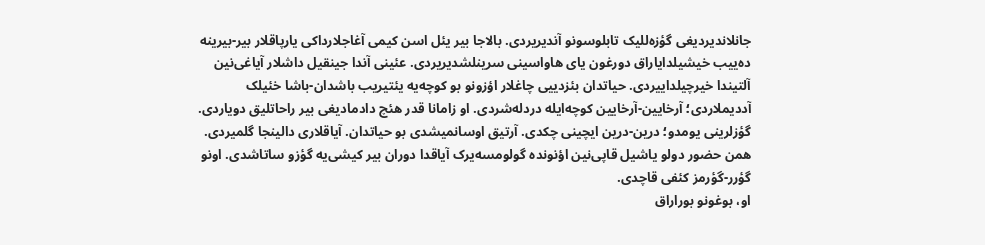جانلاندیردیغی گؤزه‌للیک تابلوسونو آندیریردی. بالاجا بیر یئل اسن کیمی آغاجلارداکی یارپاقلار بیر-بیرینه ده‌ییب خیشیلدایاراق دورغون یای هاواسینی سرینلشدیریردی. عئینی آندا جینقیل داشلار آیاغی‌نین آلتیندا خیرچیلداییردی. حیاتدان بئزدییی چاغلار اؤزونو بو کوچه‌‌یه یئتیریب باشدان-باشا خئیلک آددیملاردی؛ آرخایین-آرخایین کوچه‌ایله دردله‌شردی. او زامانا قدر هئچ دادمادیغی بیر راحاتلیق دویاردی.
گؤزلرینی یومدو؛ درین-درین ایچینی چکدی. آرتیق اوسانمیشدی بو حیاتدان. آیاقلاری دالینجا گلمیردی.
همن حضور دولو یاشیل قاپی‌نین اؤنونده گولومسه‌یرک آیاقدا دوران بیر کیشی‌یه گؤزو ساتاشدی. اونو گؤرر-گؤرمز کئفی قاچدی.
او، بوغونو بوراراق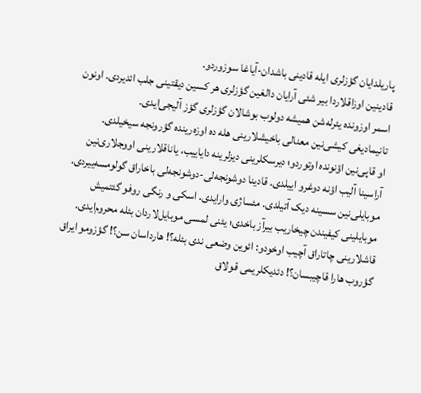پاریلدایان گؤزلری ایله قادینی باشدان-آیاغا سوزوردو.
قادینین اوزاقلاردا بیر شئی آرایان دالغین گؤزلری هر کسین دیقتینی جلب ائدیردی. اونون اسمر اوزونده یئرله‌شن همیشه دولوب بوشالان گؤزلری گؤز آلیجی‌ایدی.
تانیمادیغی کیشی‌نین معنالی باخیشلارینی هله ده اوزه‌رینده گؤرونجه سیخیلدی.
او قاپی‌نین اؤنونده اوتوردو؛ دیرسکلرینی دیزلرینه دایاییب، یاناقلارینی اووجلاری‌نین آراسینا آلیب اؤنه دوغرو اییلدی. قادینا دوشونجه‌لی-دوشونجه‌لی باخاراق گولومسه‌ییردی.
موبایلی‌نین سسینه دیک آتیلدی. مئساژی وارایدی. اسکی و رنگی روفو گئتمیش موبایلینی کیفیندن چیخاریب بیرآز باخدی؛ یئنی لمسی موبایل‌لاردان بئله محروم‌ایدی. قاشلارینی چاتاراق آچیب اوخودو: ائوین وضعی ندی بئله؟! هارداسان سن؟! گؤزومو ایراق گؤروب هارا قاچیبسان؟! دئدیکلریمی قولاق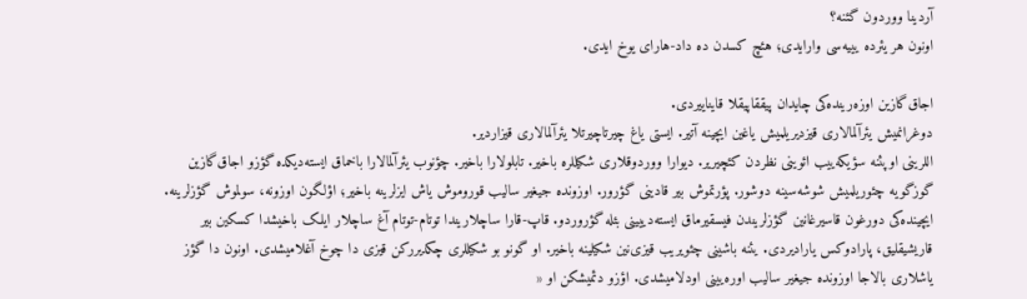آردینا ووردون گئنه؟
اونون هر یئرده یییه‌سی وارایدی؛ هئچ کسدن ده داد-هارای یوخ ایدی.

اجاق‌گازین اوزه‌رینده‌کی چایدان پیققاپیقلا قایناییردی.
دوغرانمیش یئرآلمالاری قیزدیریلمیش یاغین ایچینه آتیر. ایستی یاغ چیرتاچیرتلا یئرآلمالاری قیزاردیر.
اللرینی اوپئنه سؤیکه‌ییب ائوینی نظردن کئچیریر. دیوارا ووردوقلاری شکیللره باخیر. تابلولارا باخیر. چؤنوب یئرآلمالارا باخماق ایسته‌دیکده گؤزو اجاق‌گازین گوزگویه چئوریلمیش شوشه‌سینه دوشور. پؤرتموش بیر قادینی گؤرور. اوزونده جیغیر سالیب قوروموش یاش ایزلرینه باخیر؛ اؤلگون اوزونه، سولموش گؤزلرینه. ایچینده‌کی دورغون قاسیرغانین گؤزلریندن فیسقیرماق ایسته‌دییینی بئله گؤروردو. قاپ-قارا ساچلاریندا توتام-توتام آغ ساچلار ایلک باخیشدا کسکین بیر قاریشیقلیق، پارادوکس یارادیردی. یئنه باشینی چئویریب قیزی‌نین شکیلینه باخیر. او گونو بو شکیللری چکدیررکن قیزی دا چوخ آغلامیشدی. اونون دا گؤز یاشلاری بالاجا اوزونده جیغیر سالیب اوره‌یینی اودلامیشدی. اؤزو دئمیشکن او «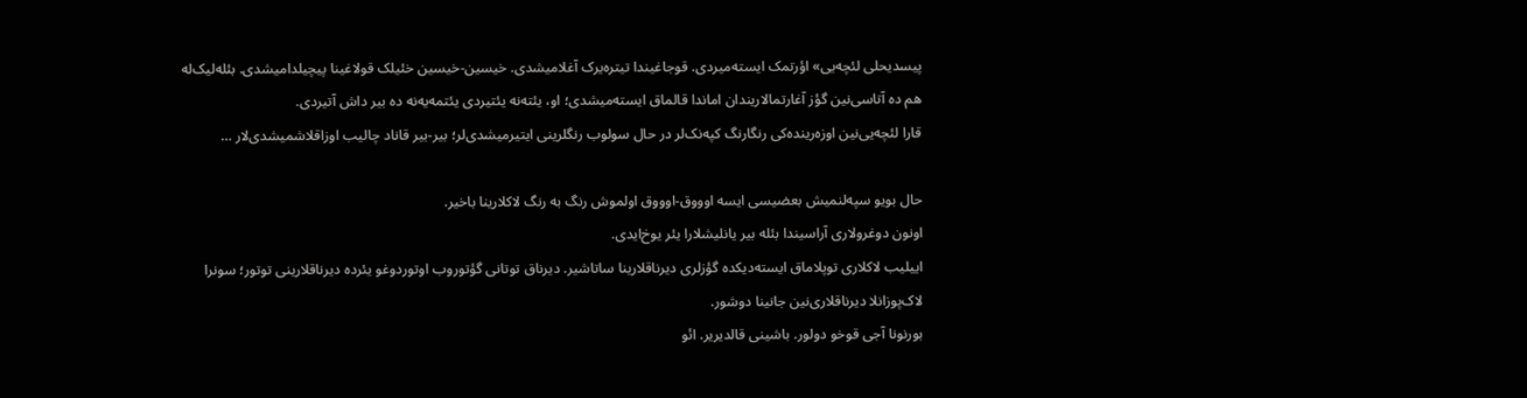پیسدیحلی لئچه‌یی» اؤرتمک ایسته‌میردی. قوجاغیندا تیتره‌یرک آغلامیشدی. خیسین-خیسین خئیلک قولاغینا پیچیلدامیشدی. بئله‌لیک‌له هم ده آتاسی‌نین گؤز آغارتمالاریندان اماندا قالماق ایسته‌میشدی؛ او، یئته‌نه یئتیردی یئتمه‌یه‌نه ده بیر داش آتیردی.
قارا لئچه‌یی‌نین اوزه‌رینده‌کی رنگارنگ کپه‌نک‌لر در حال سولوب رنگلرینی ایتیرمیشدی‌لر؛ بیر-بیر قاناد چالیب اوزاقلاشمیشدی‌لار …

حال بویو سپه‌لنمیش بعضیسی ایسه اوووق-اوووق اولموش رنگ به رنگ لاکلارینا باخیر.
اونون دوغرولاری آراسیندا بئله بیر یانلیشلارا یئر یوخ‌ایدی.
اییلیب لاکلاری توپلاماق ایسته‌دیکده گؤزلری دیرناقلارینا ساتاشیر. دیرناق توتانی گؤتوروب اوتوردوغو یئرده دیرناقلارینی توتور؛ سونرا لاک‌پوزانلا دیرناقلاری‌نین جانینا دوشور.
بورنونا آجی قوخو دولور. باشینی قالدیریر. ائو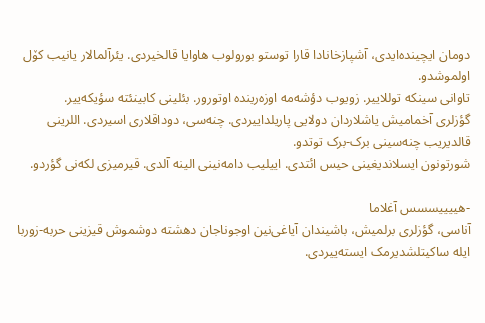دومان ایچینده‌ایدی، آشپازخانادا قارا توستو بورولوب هاوایا قالخیردی. یئرآلمالار یانیب کۆل اولموشدو.
تاوانی سینکه توللاییر. زویوب دؤشه‌مه اوزه‌رینده اوتورور. بئلینی کابینئته سؤیکه‌ییر.
گؤزلری آخمامیش یاشلاردان دولایی پاریلداییردی. چنه‌سی، دوداقلاری اسیردی. اللرینی قالدیریب چنه‌سینی برک-برک توتدو.
شورتونون ایسلاندیغینی حیس ائتدی. اییلیب دامه‌نینی الینه آلدی. قیرمیزی لکه‌نی گؤردو.

-هییییسسس آغلاما
آناسی، گؤزلری برلمیش، باشیندان آیاغی‌نین اوجوناجان دهشته دوشموش قیزینی حربه-زوربا ایله ساکیتلشدیرمک ایسته‌ییردی.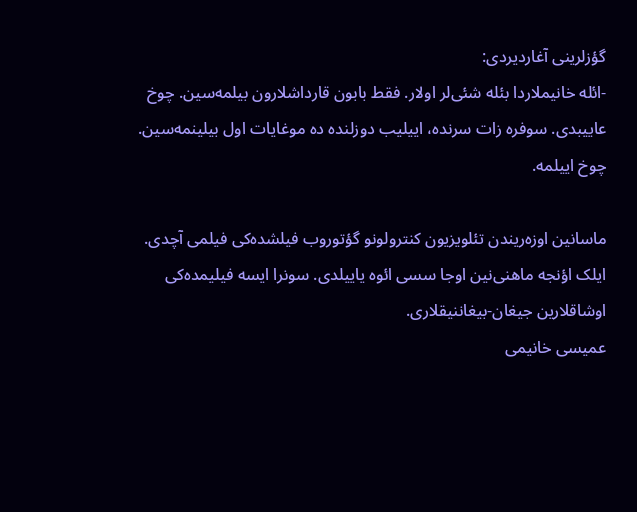گؤزلرینی آغاردیردی:
-ائله خانیملاردا بئله شئی‌لر اولار. فقط بابون قارداشلارون بیلمه‌سین. چوخ عاییبدی. سوفره زات سرنده، اییلیب دوزلنده ده موغایات اول بیلینمه‌سین. چوخ اییلمه.

ماسانین اوزه‌ریندن تئلویزیون کنترولونو گؤتوروب فیلشده‌کی فیلمی آچدی.
ایلک اؤنجه ماهنی‌نین اوجا سسی ائوه یاییلدی. سونرا ایسه فیلیمده‌کی اوشاقلارین جیغان-بیغاننیقلاری.
عمیسی خانیمی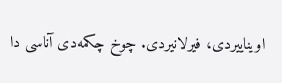اویناییردی، فیرلانیردی. چوخ چکمه‌دی آناسی دا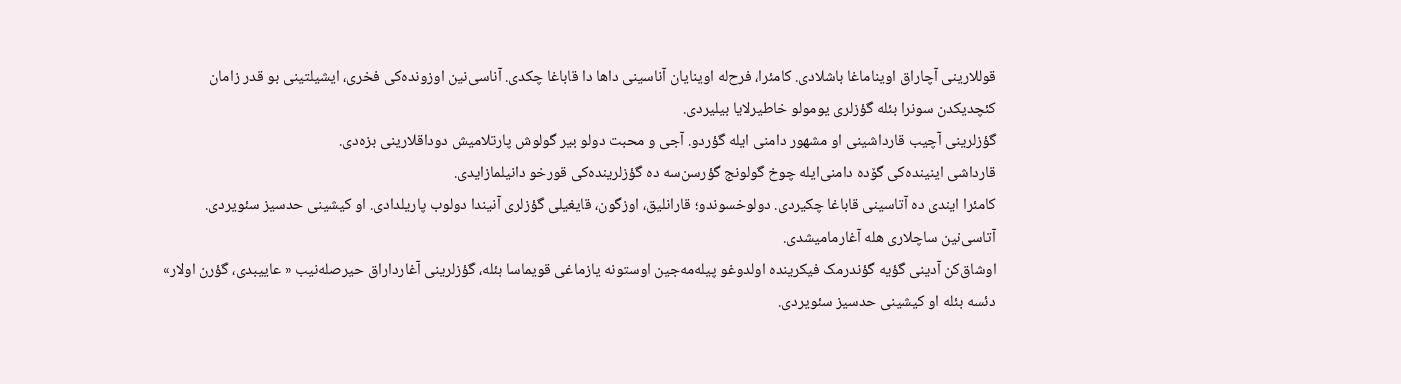قوللارینی آچاراق اویناماغا باشلادی. کامئرا، فرح‌له اوینایان آناسینی داها دا قاباغا چکدی. آناسی‌نین اوزونده‌کی فخری، ایشیلتینی بو قدر زامان کئچدیکدن سونرا بئله گؤزلری یومولو خاطیرلایا بیلیردی.
گؤزلرینی آچیب قارداشینی او مشهور دامنی ایله گؤردو. آجی و محبت دولو بیر گولوش پارتلامیش دوداقلارینی بزه‌دی.
قارداشی اینینده‌کی گۆده دامنی‌ایله چوخ گولونج گؤرسن‌سه ده گؤزلرینده‌کی قورخو دانیلمازایدی.
کامئرا ایندی ده آتاسینی قاباغا چکیردی. دولوخسوندو؛ قارانلیق، اوزگون، قایغیلی گؤزلری آنیندا دولوب پاریلدادی. او کیشینی حدسیز سئویردی. آتاسی‌نین ساچلاری هله آغارمامیشدی.
اوشاق‌کن آدینی گؤیه گؤندرمک فیکرینده اولدوغو پیله‌مه‌جین اوستونه‌ یازماغی قویماسا بئله، گؤزلرینی آغارداراق حیرصله‌نیب « عاییبدی، گؤرن اولار» دئسه بئله او کیشینی حدسیز سئویردی.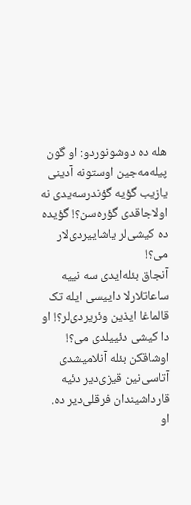هله ده دوشونوردو: او گون پیله‌مه‌جین اوستونه آدینی یازیب گؤیه گؤندرسه‌یدی نه اولاجاقدی گؤره‌سن؟! گؤیده ده کیشی‌لر یاشاییردی‌لار می؟!
آنجاق بئله‌ایدی سه نییه ساعاتلارلا داییسی ایله تک قالماغا ایذین وئریردی‌لر؟! او دا کیشی دئییلدی می؟!
اوشاقکن بئله آنلامیشدی آتاسی‌نین قیزی‌دیر دئیه قارداشیندان فرقلی‌دیر ده. او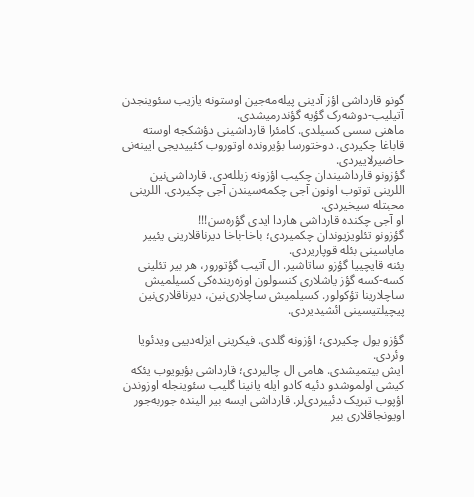گونو قارداشی اؤز آدینی پیله‌مه‌جین اوستونه یازیب سئوینجدن آتیلیب-دوشه‌رک گؤیه گؤندرمیشدی.
ماهنی سسی کسیلدی. کامئرا قارداشینی دؤشکجه اوسته قاباغا چکیردی. دوختورسا بؤیرونده اوتوروب کئییدیجی ایینه‌نی حاضیرلاییردی.
گؤزونو قارداشیندان چکیب اؤزونه زیلله‌دی. قارداشی‌نین اللرینی توتوب اونون آجی چکمه‌سیندن آجی چکیردی. اللرینی محبتله سیخیردی.
او آجی چکنده قارداشی هاردا ایدی گؤره‌سن!!!
گؤزونو تئلویزیوندان چکمیردی؛ باخا-باخا دیرناقلارینی یئییر مایاسینی بئله قوپاریردی.
یئنه قایچییا گؤزو ساتاشیر. ال آتیب گؤتورور، هر بیر تئلینی کسه-کسه گؤز یاشلاری کنسولون اوزه‌رینده‌کی کسیلمیش ساچلارینا تؤکولور. کسیلمیش ساچلاری‌نین، دیرناقلاری‌نین پیچیلتیسینی ائشیدیردی.

گؤزو یول چکیردی؛ اؤزونه گلدی. فیکرینی ایزله‌دییی ویدئویا وئردی.
ایش بیتمیشدی. هامی ال چالیردی؛ قارداشی بؤیویوب یئکه کیشی اولموشدو دئیه کادو ایله یانینا گلیب سئوینجله اوزوندن اؤپوب تبریک دئییردی‌لر‌. قارداشی ایسه بیر الینده جوربه‌جور اویونجاقلاری بیر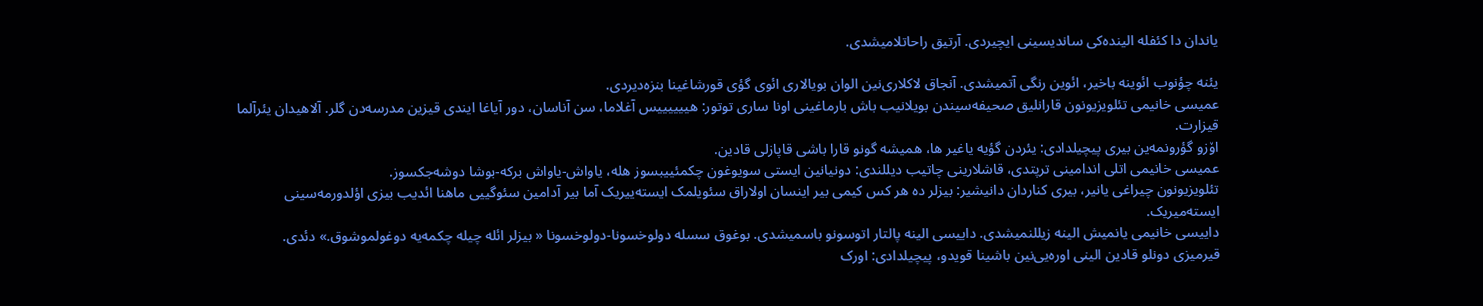یاندان دا کئفله الینده‌کی ساندیسینی ایچیردی. آرتیق راحاتلامیشدی.

یئنه چؤنوب ائوینه باخیر، ائوین رنگی آتمیشدی. آنجاق لاکلاری‌نین الوان بویالاری ائوی گؤی قورشاغینا بنزه‌دیردی.
عمیسی خانیمی تئلویزیونون قارانلیق صحیفه‌سیندن بویلانیب باش بارماغینی اونا ساری توتور: هییییییس آغلاما، سن آناسان، دور آیاغا ایندی قیزین مدرسه‌دن گلر. آلاهیدان یئرآلما قیزارت.
اۆزو گؤرونمه‌ین بیری پیچیلدادی: یئردن گؤیه یاغیر ها، همیشه گونو قارا باشی قاپازلی قادین.
عمیسی خانیمی اتلی اندامینی ترپتدی، قاشلارینی چاتیب دیللندی: دونیانین ایستی سویوغون چکمئییبسوز هله، یاواش-یاواش برکه-بوشا دوشه‌جکسوز.
تئلویزیونون چیراغی یانیر، بیری کناردان دانیشیر: بیزلر ده هر کس کیمی بیر اینسان اولاراق سئویلمک ایسته‌ییریک آما بیر آدامین سئوگییی ماهنا ائدیب بیزی اؤلدورمه‌سینی ایسته‌میریک.
داییسی خانیمی یانمیش الینه زیللنمیشدی. داییسی الینه پالتار اتوسونو باسمیشدی. بوغوق سسله دولوخسونا-دولوخسونا « بیزلر ائله چیله چکمه‌یه دوغولموشوق.» دئدی.
قیرمیزی دونلو قادین الینی اوره‌یی‌نین باشینا قویدو، پیچیلدادی: اورک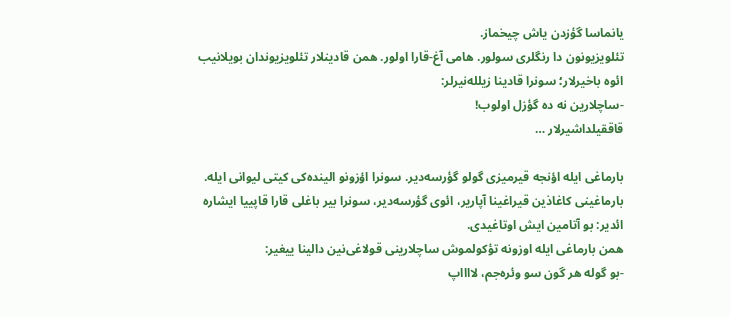یانماسا گؤزدن یاش چیخماز.
تئلویزیونون دا رنگلری سولور. هامی آغ-قارا اولور. همن قادینلار تئلویزیوندان بویلانیب ائوه باخیرلار؛ سونرا قادینا زیلله‌نیرلر:
-ساچلارین نه ده گؤزل اولوب!
قاققیلداشیرلار …

بارماغی ایله اؤنجه قیرمیزی گولو گؤرسه‌دیر. سونرا اؤزونو الینده‌کی کیتی لیوانی ایله. بارماغینی کاغاذین قیراغینا آپاریر، ائوی گؤرسه‌دیر، سونرا بیر باغلی قارا قاپییا ایشاره ائدیر: بو آتامین ایش اوتاغیدی.
همن بارماغی ایله اوزونه تؤکولموش ساچلارینی قولاغی‌نین دالینا ییغیر:
-بو گوله هر گون سو وئره‌جم، لااااپ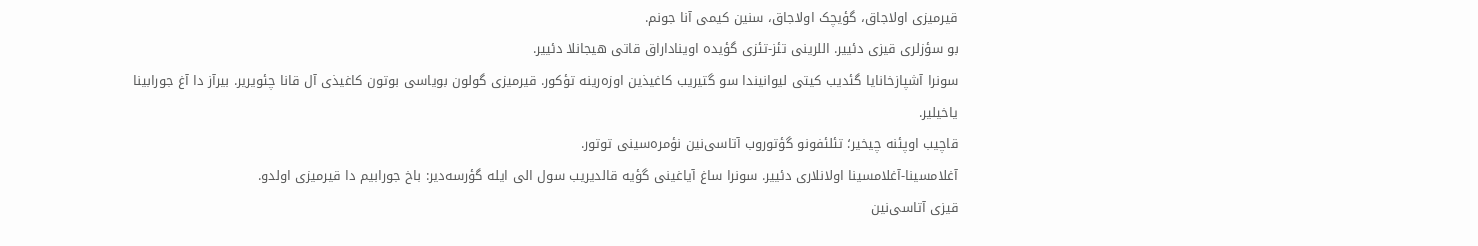قیرمیزی اولاجاق، گؤیچک اولاجاق، سنین کیمی آنا جونم.
بو سؤزلری قیزی دئییر. اللرینی تئز-تئزی گؤیده اویناداراق قاتی هیجانلا دئییر.
سونرا آشپازخانایا گئدیب کیتی لیوانیندا سو گتیریب کاغیذین اوزه‌رینه تؤکور. قیرمیزی گولون بویاسی بوتون کاغیذی آل قانا چئویریر. بیرآز دا آغ جورابینا یاخیلیر.
قاچیب اوپئنه چیخیر؛ تئلئفونو گؤتوروب آتاسی‌نین نؤمره‌سینی توتور.
آغلامسینا-آغلامسینا اولانلاری دئییر. سونرا ساغ آیاغینی گؤیه قالدیریب سول الی ایله گؤرسه‌دیر: باخ جورابیم دا قیرمیزی اولدو.
قیزی آتاسی‌نین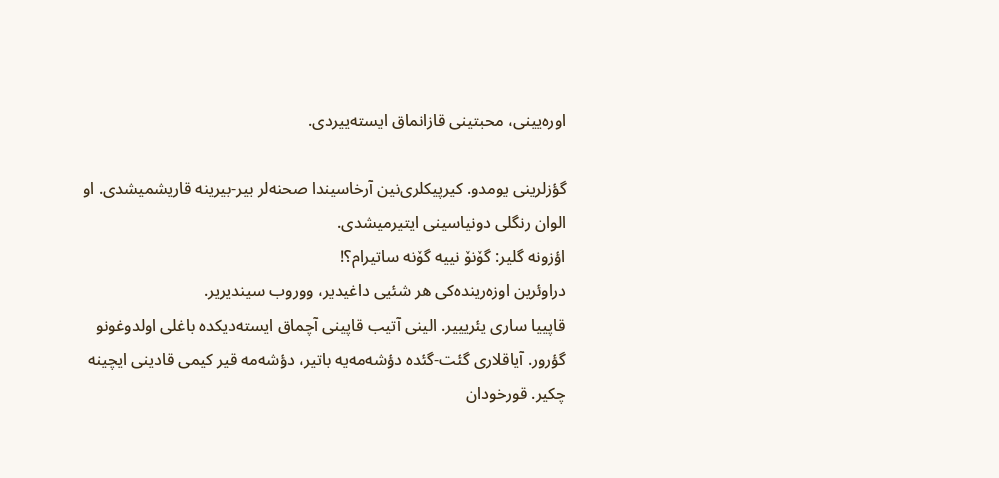اوره‌یینی، محبتینی قازانماق ایسته‌ییردی.

گؤزلرینی یومدو. کیرپیکلری‌نین آرخاسیندا صحنه‌لر بیر-بیرینه قاریشمیشدی. او الوان رنگلی دونیاسینی ایتیرمیشدی.
اؤزونه گلیر: گۆنۆ نییه گۆنه ساتیرام؟!
دراوئرین اوزه‌رینده‌کی هر شئیی داغیدیر، ووروب سیندیریر.
قاپییا ساری یئریییر. الینی آتیب قاپینی آچماق ایسته‌دیکده باغلی اولدوغونو گؤرور. آیاقلاری گئت-گئده دؤشه‌مه‌یه باتیر، دؤشه‌مه قیر کیمی قادینی ایچینه چکیر. قورخودان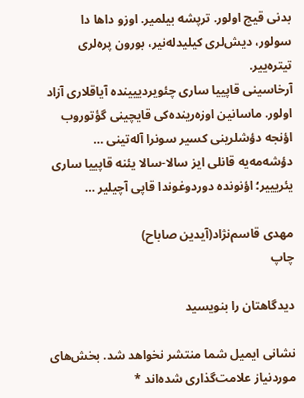بدنی قیج اولور. ترپشه بیلمیر. اوزو داها دا سولور، دیش‌لری کیلیدله‌نیر، بورون پره‌لری تیتره‌ییر.
آرخاسینی قاپییا ساری چئویردییینده آیاقلاری آزاد اولور. ماسانین اوزه‌رینده‌کی قایچینی گؤتوروب اؤنجه دؤشلرینی کسیر سونرا آله‌تینی …
دؤشه‌مه‌یه قانلی ایز سالا-سالا یئنه قاپییا ساری یئریییر؛ اؤنونده دوردوغوندا قاپی آچیلیر …

مهدی قاسم‌نژاد(آیدین صاباح)
چاپ

دیدگاهتان را بنویسید

نشانی ایمیل شما منتشر نخواهد شد. بخش‌های موردنیاز علامت‌گذاری شده‌اند *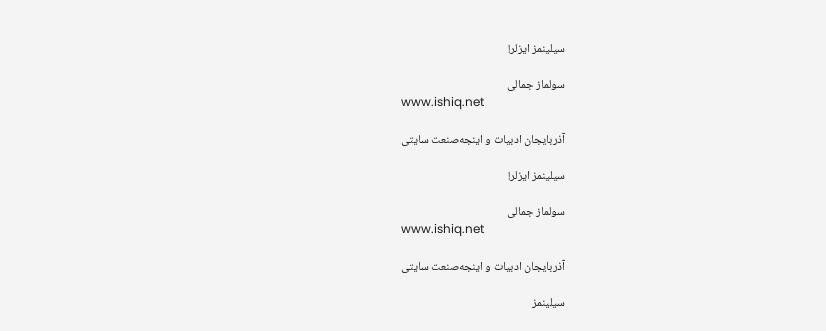سیلینمز ایزلر!

سولماز جمالی
www.ishiq.net

آذربایجان ادبیات و اینجه‌صنعت سایتی

سیلینمز ایزلر!

سولماز جمالی
www.ishiq.net

آذربایجان ادبیات و اینجه‌صنعت سایتی

سیلینمز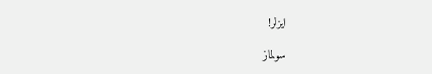ایزلر!

سولماز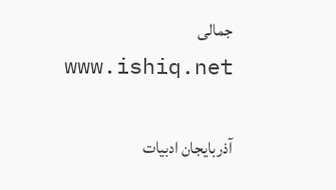جمالی
www.ishiq.net

آذربایجان ادبیات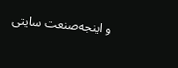و اینجه‌صنعت سایتی